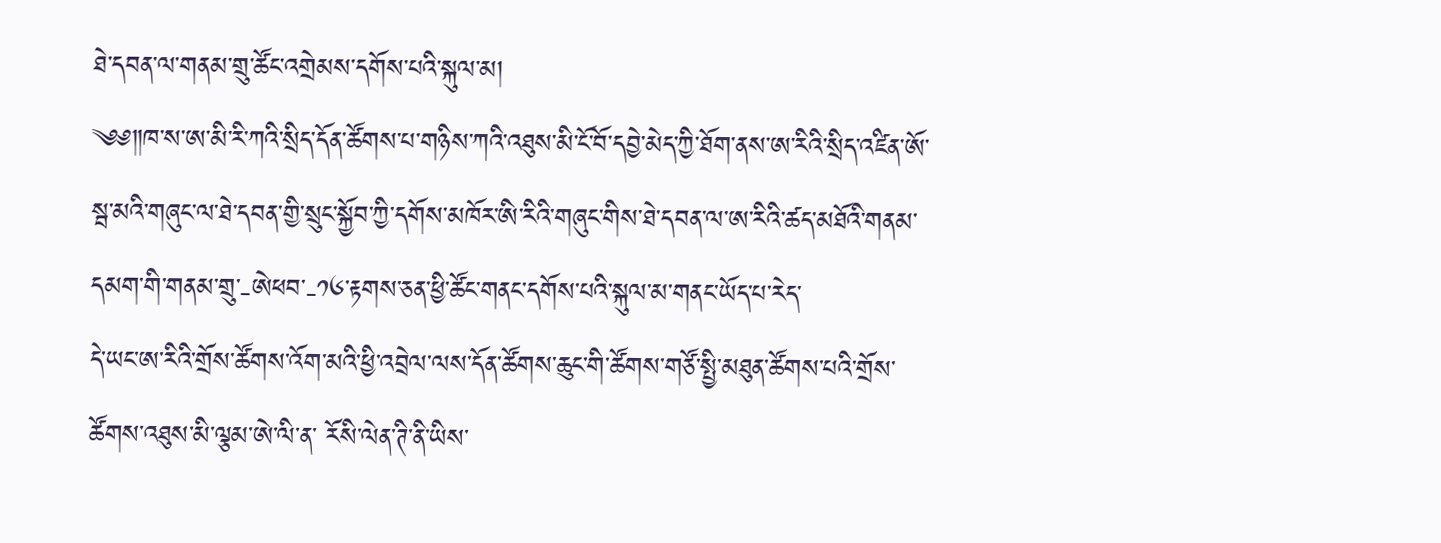ཐེ་དབན་ལ་གནམ་གྲུ་ཚོང་འགྲེམས་དགོས་པའི་སྐུལ་མ།
༄༅༎ཁ་ས་ཨ་མི་རི་ཀའི་སྲིད་དོན་ཚོགས་པ་གཉིས་ཀའི་འཐུས་མི་ངོ་བོ་དབྱེ་མེད་ཀྱི་ཐོག་ནས་ཨ་རིའི་སྲིད་འཛིན་ཨོ་སྦ་མའི་གཞུང་ལ་ཐེ་དབན་གྱི་སྲུང་སྐྱོབ་ཀྱི་དགོས་མཁོར་ཨི་རིའི་གཞུང་གིས་ཐེ་དབན་ལ་ཨ་རིའི་ཚད་མཐོའི་གནམ་དམག་གི་གནམ་གྲུ་-ཨེཕབ་-༡༦་རྟགས་ཅན་ཕྱི་ཚོང་གནང་དགོས་པའི་སྐུལ་མ་གནང་ཡོད་པ་རེད་
དེ་ཡང་ཨ་རིའི་གྲོས་ཚོགས་འོག་མའི་ཕྱི་འབྲེལ་ལས་དོན་ཚོགས་ཆུང་གི་ཚོགས་གཙོ་སྤྱི་མཐུན་ཚོགས་པའི་གྲོས་ཚོགས་འཐུས་མི་ལྕམ་ཨེ་ལི་ན་ རོསི་ལེན་ཊི་ནི་ཡིས་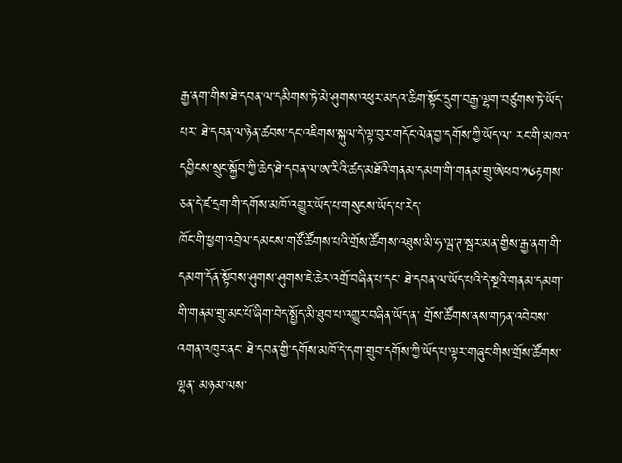རྒྱ་ནག་གིས་ཐེ་དབན་ལ་དམིགས་ཏེ་མེ་ཤུགས་འཕུར་མདའ་ཆིག་སྟོང་དྲུག་བརྒྱ་ལྷག་བཙུགས་ཏེ་ཡོད་པར་ ཐེ་དབན་ལ་ཉེན་ཚབས་དང་འཇིགས་སྐུལ་དེ་ལྟ་བུར་གདོང་ལེན་བྱ་དགོས་ཀྱི་ཡོད་ལ་ རང་གི་མཁའ་དབྱིངས་སྲུང་སྐྱོབ་ཀྱི་ཆེད་ཐེ་དབན་ལ་ཨ་རིའི་ཚད་མཐོའི་གནམ་དམག་གི་གནམ་གྲུ་ཨེཕབ་༡༦རྟགས་ཅན་དེ་ཛ་དྲག་གི་དགོས་མཁོ་འགྱུར་ཡོད་པ་གསུངས་ཡོད་པ་རེད་
ཁོང་གི་ཕྱག་འབྲེལ་དམངས་གཙོ་ཚོགས་པའི་གྲོས་ཚོགས་འཐུས་མི་ཧ་ལྦ་ཊ་སྦར་མན་གྱིས་རྒྱ་ནག་གི་དམག་དོན་སྟོབས་ཤུགས་ཤུགས་ཇེ་ཆེར་འགྲོ་བཞིན་པ་དང་ ཐེ་དབན་ལ་ཡོད་པའི་དེ་སྔའི་གནམ་དམག་གི་གནམ་གྲུ་མང་པོ་ཞིག་བེད་སྤྱོད་མི་ཐུབ་པ་འགྱུར་བཞིན་ཡོད་ན་ གྲོས་ཚོགས་ནས་གཏན་འབེབས་འགན་འཁུར་ནང་ ཐེ་དབན་གྱི་དགོས་མཁོ་དེ་དག་གྲུབ་དགོས་ཀྱི་ཡོད་པ་ལྟར་གཞུང་གིས་གྲོས་ཚོགས་ལྷན་ མཉམ་ལས་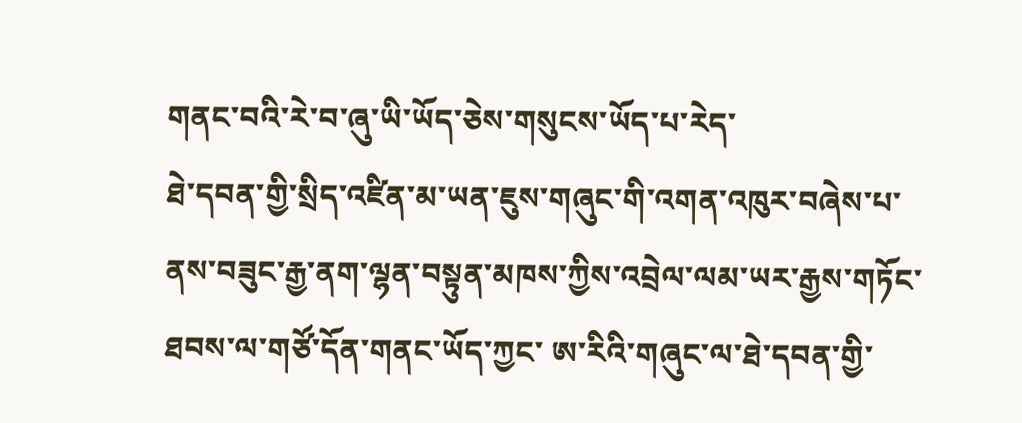གནང་བའི་རེ་བ་ཞུ་ཡི་ཡོད་ཅེས་གསུངས་ཡོད་པ་རེད་
ཐེ་དབན་གྱི་སྲིད་འཛིན་མ་ཡན་ཇུས་གཞུང་གི་འགན་འཁུར་བཞེས་པ་ནས་བཟུང་རྒྱ་ནག་ལྷན་བསྟུན་མཁས་ཀྱིས་འབྲེལ་ལམ་ཡར་རྒྱས་གཏོང་ཐབས་ལ་གཙོ་དོན་གནང་ཡོད་ཀྱང་ ཨ་རིའི་གཞུང་ལ་ཐེ་དབན་གྱི་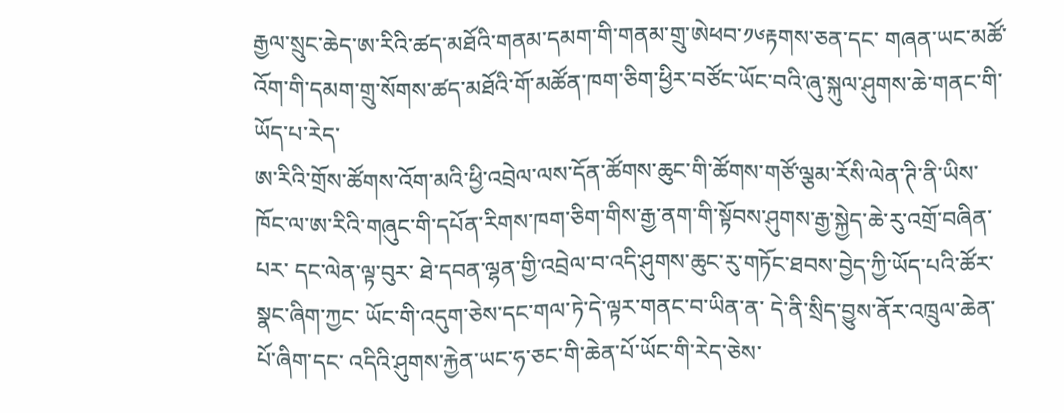རྒྱལ་སྲུང་ཆེད་ཨ་རིའི་ཚད་མཐོའི་གནམ་དམག་གི་གནམ་གྲུ་ཨེཕབ་༡༦རྟགས་ཅན་དང་ གཞན་ཡང་མཚོ་འོག་གི་དམག་གྲུ་སོགས་ཚད་མཐོའི་གོ་མཚོན་ཁག་ཅིག་ཕྱིར་བཙོང་ཡོང་བའི་ཞུ་སྐུལ་ཤུགས་ཆེ་གནང་གི་ཡོད་པ་རེད་
ཨ་རིའི་གྲོས་ཚོགས་འོག་མའི་ཕྱི་འབྲེལ་ལས་དོན་ཚོགས་ཆུང་གི་ཚོགས་གཙོ་ལྕམ་རོསི་ལེན་ཊི་ནི་ཡིས་ ཁོང་ལ་ཨ་རིའི་གཞུང་གི་དཔོན་རིགས་ཁག་ཅིག་གིས་རྒྱ་ནག་གི་སྟོབས་ཤུགས་རྒྱ་སྐྱེད་ཆེ་རུ་འགྲོ་བཞིན་པར་ དང་ལེན་ལྟ་བུར་ ཐེ་དབན་ལྷན་གྱི་འབྲེལ་བ་འདི་ཤུགས་ཆུང་རུ་གཏོང་ཐབས་བྱེད་ཀྱི་ཡོད་པའི་ཚོར་སྣང་ཞིག་ཀྱང་ ཡོང་གི་འདུག་ཅེས་དང་གལ་ཏེ་དེ་ལྟར་གནང་བ་ཡིན་ན་ དེ་ནི་སྲིད་བྱུས་ནོར་འཁྲུལ་ཆེན་པོ་ཞིག་དང་ འདིའི་ཤུགས་རྐྱེན་ཡང་ཧ་ཅང་གི་ཆེན་པོ་ཡོང་གི་རེད་ཅེས་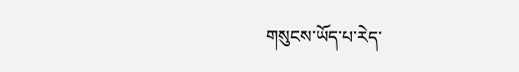གསུངས་ཡོད་པ་རེད་